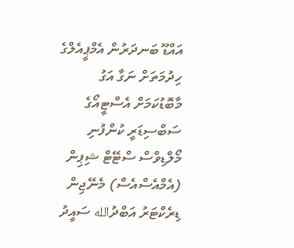އައްޑޫ ބަނދަރުން އެމްޕީއެލްގެ ހިދުމަތަށް ނަގާ އަގު މާބޮޑުކަމަށް އެސްޓީއޯގެ ސަބްސިޑަރީ ކުންފުނި މޯލްޑިވްސް ސްޓޭޓް ޝިޕިން (އެމްއެސްއެސް) މެނޭޖިން ޑިރެކްޓަރު އަބްދުالله ސައީދު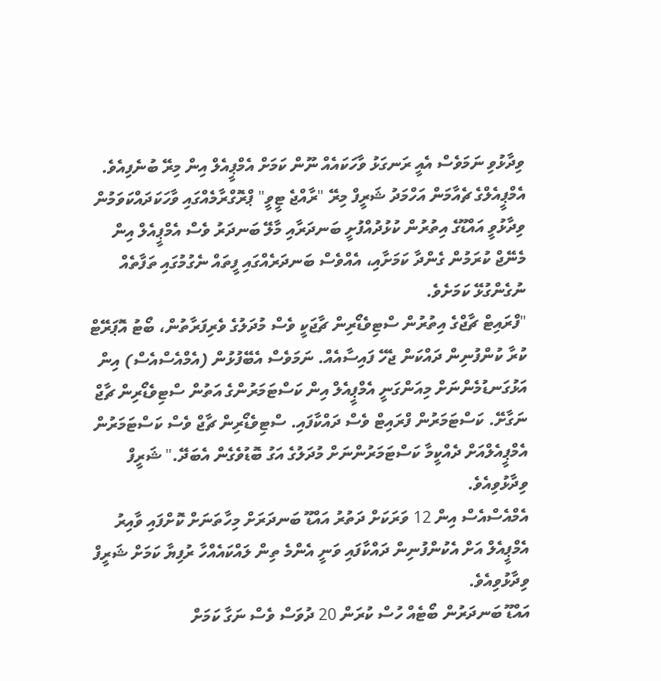ވިދާޅުވި ނަމަވެސް އެއީ ރަނގަޅު ވާހަކައެއް ނޫން ކަމަށް އެމްޕީއެލް އިން މިރޭ ބުނެފިއެވެ.
އެމްޕީއެލްގެ ޗެއާމަން އަހްމަދު ޝަރީފް މިރޭ "ރާއްޖެ ޓީވީ" ޕްރޮގްރާމެއްގައި ވާހަކަދައްކަވަމުން ވިދާޅުވީ އައްޑޫގެ އިތުރުން ކުޅުދުއްފުށީ ބަނދަރާއި މާލޭ ބަނދަރު ވެސް އެމްޕީއެލް އިން މެނޭޖް ކުރަމުން ގެންދާ ކަމަށާއި، އެއްވެސް ބަނދަރެއްގައި ފީތައް ނެގުމުގައި ތަފާތެއް ނުގެންގުޅޭ ކަމަށެވެ.
"ފްރައިޓް ޗާޖްގެ އިތުރުން ސްޓިވެޑޯރިން ޗާޖަކީ ވެސް މުދަލުގެ ވެރިފަރާތުން، ބޯޓު އޮޕަރޭޓް ކުރާ ކުންފުނިން ދައްކަން ޖެހޭ ފައިސާއެއް. ނަމަވެސް އެބޭފުޅުން (އެމްއެސްއެސް) އިން އަޅުގަނޑުމެންނަށް މިއަންގަނީ އެމްޕީއެލް އިން ކަސްޓަމަރުންގެ އަތުން ސްޓިވެޑޯރިން ޗާޖް ނަގާށޭ. ކަސްޓަމަރުން ފްރައިޓް ވެސް ދައްކާފައި. ސްޓިވެޑޯރިން ޗާޖް ވެސް ކަސްޓަމަރުން އެމްޕީއެލްއަށް ދެއްކީމާ ކަސްޓަމަރުންނަށް މުދަލުގެ އަގު ބޮޑުވެގެން އެބަދޭ." ޝަރީފް ވިދާޅުވިއެވެ.
އެމްއެސްއެސް އިން 12 ވަރަކަށް ދަތުރު އައްޑޫ ބަނދަރަށް މިހާތަނަށް ކޮށްފައި ވާއިރު އެމްޕީއެލް އަށް އެކުންފުނިން ދައްކާފައި ވަނީ އެންމެ ތިން ލައްކައެއްހާ ރުފިޔާ ކަމަށް ޝަރީފް ވިދާޅުވިއެވެ.
އައްޑޫ ބަނދަރުން ބޯޓެއް ހުސް ކުރަން 20 ދުވަސް ވެސް ނަގާ ކަމަށް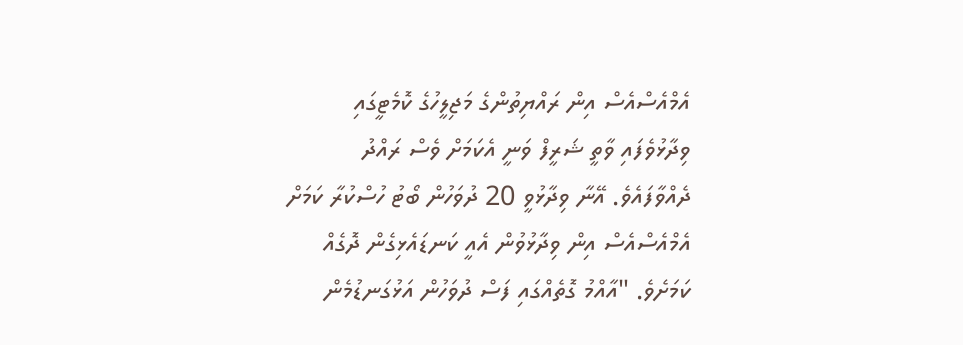އެމްއެސްއެސް އިން ރައްޔިތުންގެ މަޖިލީހުގެ ކޮމެޓީގައި ވިދާޅުވެފައި ވާތީ ޝަރީފް ވަނީ އެކަމަށް ވެސް ރައްދު ދެއްވާފައެވެ. އޭނާ ވިދާޅުވީ 20 ދުވަހުން ބޯޓު ހުސްކުރާ ކަމަށް އެމްއެސްއެސް އިން ވިދާޅުވުން އެއީ ކަނޑައެޅިގެން ދޮގެއް ކަމަށެވެ. "އާއްމު ގޮތެއްގައި ފަސް ދުވަހުން އަޅުގަނޑުމެން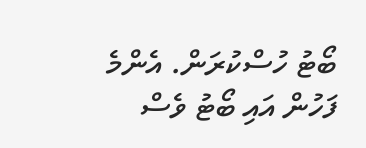ބޯޓު ހުސްކުރަން. އެންމެ ފަހުން އައި ބޯޓު ވެސް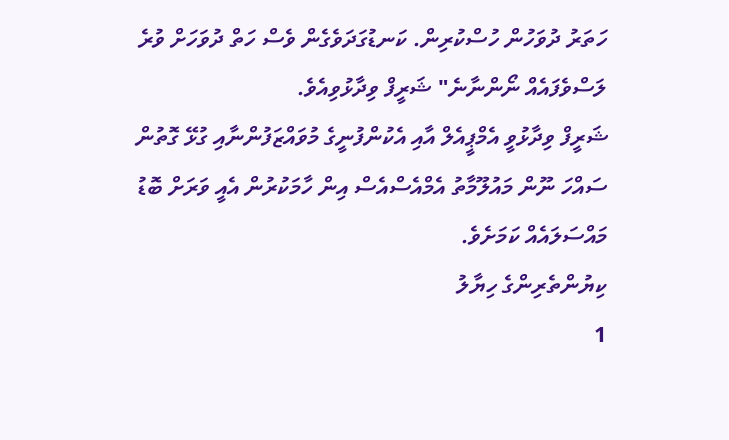ހަތަރު ދުވަހުން ހުސްކުރިން. ކަނޑުގަދަވެގެން ވެސް ހަތް ދުވަހަށް ވުރެ ލަސްވެފައެއް ނޯންނާނެ" ޝަރީފް ވިދާޅުވިއެވެ.
ޝަރީފް ވިދާޅުވީ އެމްޕީއެލް އާއި އެކުންފުނީގެ މުވައްޒަފުންނާއި ގުޅޭ ގޮތުން ސައްހަ ނޫން މައުލޫމާތު އެމްއެސްއެސް އިން ހާމަކުރުން އެއީ ވަރަށް ބޮޑު މައްސަލައެއް ކަމަށެވެ.
ކިޔުންތެރިންގެ ހިޔާލު
1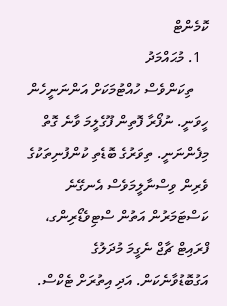ކޮމެންޓް
  1. މުޙައްމަދު
    ތިކަންވެސް ހުއްޓުމަކަށް އަންނަނީހެން ހީވަނީ. ނުފޯރާ ފޮތިން ފޫގެލީމަ ވާނެ ގޮތް މިފެންނަނީ. ތިވަރުގެ ބޮޑެތި ކުންފުނިތަކުގެ ވެރިން ވިސްނާލީމަވެސް އެނގޭނެ ކަސްޓަމަރުން އަތުން ސްޓިވެޑޯރިންގ، ފްރައިޓް ޗާޖް ނެގީމަ މުދަލުގެ އަގުބޮޑުވާނެކަން. އަދި އިތުރަށް ޓެކްސް.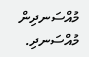މުއްސަނދިން މުއްސަނދި.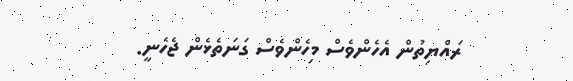ރައްޔިތުން އެހެންވެސް މިހެންވެސް ގަނަތެޅެން ޖެހެނީ.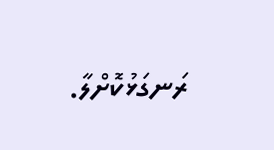ރަނގަޅުކޮށްލާ.